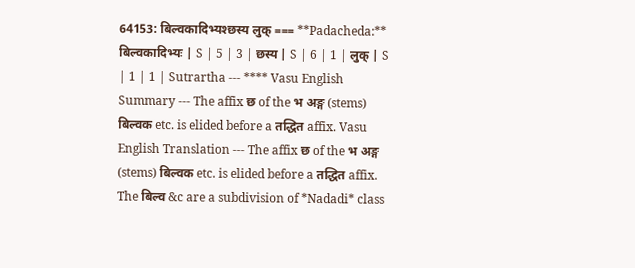64153: बिल्वकादिभ्यश्छस्य लुक् === **Padacheda:** बिल्वकादिभ्यः | S | 5 | 3 | छस्य | S | 6 | 1 | लुक् | S | 1 | 1 | Sutrartha --- **** Vasu English Summary --- The affix छ of the भ अङ्ग (stems) बिल्वक etc. is elided before a तद्धित affix. Vasu English Translation --- The affix छ of the भ अङ्ग (stems) बिल्वक etc. is elided before a तद्धित affix. The बिल्व &c are a subdivision of *Nadadi* class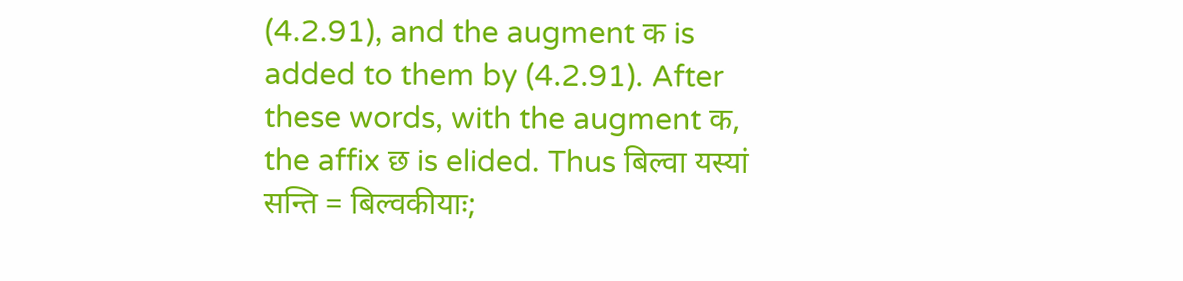(4.2.91), and the augment क is added to them by (4.2.91). After these words, with the augment क, the affix छ is elided. Thus बिल्वा यस्यां सन्ति = बिल्वकीयाः;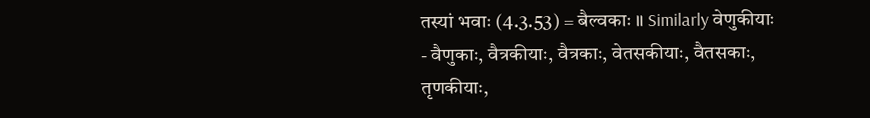तस्यां भवाः (4.3.53) = बैल्वकाः ॥ Similarly वेणुकीयाः - वैणुकाः, वैत्रकीयाः, वैत्रकाः, वेतसकीयाः, वैतसकाः, तृणकीयाः,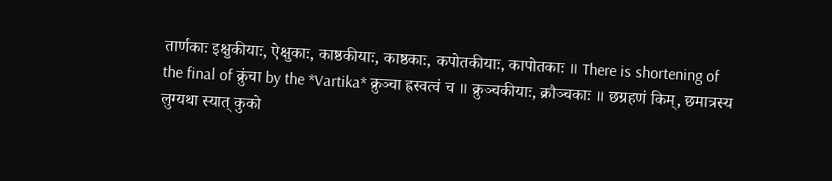तार्णकाः इक्षुकीयाः, ऐक्षुकाः, काष्ठकीयाः, काष्ठकाः, कपोतकीयाः, कापोतकाः ॥ There is shortening of the final of क्रुंचा by the *Vartika* क्रुञ्चा ह्रस्वत्वं च ॥ क्रुञ्चकीयाः, क्रौञ्चकाः ॥ छग्रहणं किम्, छमात्रस्य लुग्यथा स्यात् कुको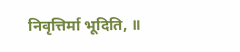निवृत्तिर्मा भूदिति, ॥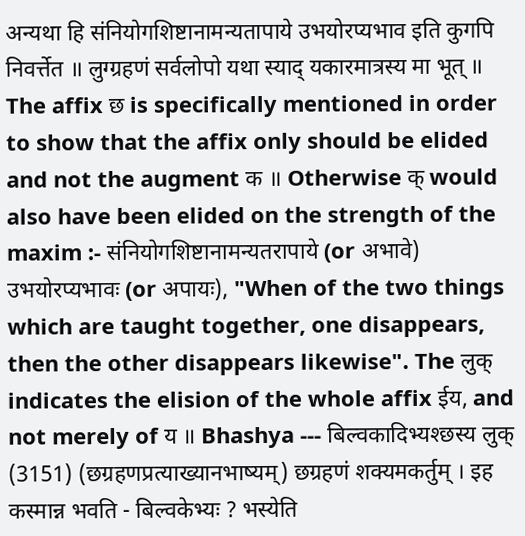अन्यथा हि संनियोगशिष्टानामन्यतापाये उभयोरप्यभाव इति कुगपि निवर्त्तेत ॥ लुग्ग्रहणं सर्वलोपो यथा स्याद् यकारमात्रस्य मा भूत् ॥ The affix छ is specifically mentioned in order to show that the affix only should be elided and not the augment क ॥ Otherwise क् would also have been elided on the strength of the maxim :- संनियोगशिष्टानामन्यतरापाये (or अभावे) उभयोरप्यभावः (or अपायः), "When of the two things which are taught together, one disappears, then the other disappears likewise". The लुक् indicates the elision of the whole affix ईय, and not merely of य ॥ Bhashya --- बिल्वकादिभ्यश्छस्य लुक् (3151) (छग्रहणप्रत्याख्यानभाष्यम्) छग्रहणं शक्यमकर्तुम् । इह कस्मान्न भवति - बिल्वकेभ्यः ? भस्येति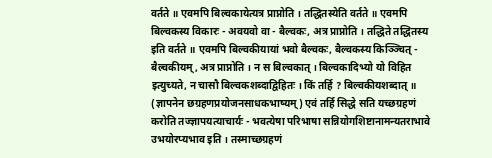वर्तते ॥ एवमपि बिल्वकायेत्यत्र प्राप्नोति । तद्धितस्येति वर्तते ॥ एवमपि बिल्वकस्य विकारः - अवयवो वा - बैल्वकः, अत्र प्राप्नोति । तद्धिते तद्धितस्य इति वर्तते ॥ एवमपि बिल्वकीयायां भवो बैल्वकः, बैल्वकस्य किञ्ञ्चित् - बैल्वकीयम्, अत्र प्राप्नोति । न स बिल्वकात् । बिल्वकादिभ्यो यो विहित इत्युच्यते, न चासौ बिल्वकशब्दाद्विहितः । किं तर्हि ? बिल्वकीयशब्दात् ॥ (ज्ञापनेन छग्रहणप्रयोजनसाधकभाष्यम्) एवं तर्हि सिद्धे सति यच्छग्रहणं करोति तज्ज्ञापयत्याचार्यः - भवत्येषा परिभाषा सन्नियोगशिष्टानामन्यतराभावे उभयोरप्यभाव इति । तस्माच्छग्रहणं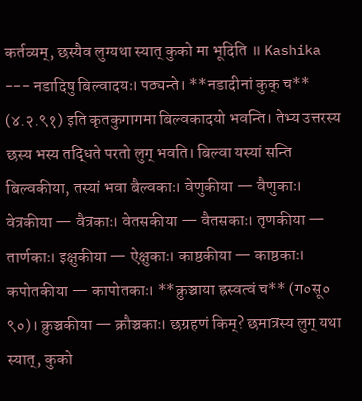कर्तव्यम्, छस्यैव लुग्यथा स्यात् कुको मा भूदिति ॥ Kashika --- नडादिषु बिल्वादयः। पठ्यन्ते। **नडादीनां कुक् च** (४.२.९१) इति कृतकुगागमा बिल्वकादयो भवन्ति। तेभ्य उत्तरस्य छस्य भस्य तद्धिते परतो लुग् भवति। बिल्वा यस्यां सन्ति बिल्वकीया, तस्यां भवा बैल्वकाः। वेणुकीया — वैणुकाः। वेत्रकीया — वैत्रकाः। वेतसकीया — वैतसकाः। तृणकीया — तार्णकाः। इक्षुकीया — ऐक्षुकाः। काष्ठकीया — काष्ठकाः। कपोतकीया — कापोतकाः। **क्रुञ्चाया ह्रस्वत्वं च** (ग०सू० ९०)। क्रुञ्चकीया — क्रौञ्चकाः। छग्रहणं किम्? छमात्रस्य लुग् यथा स्यात्, कुको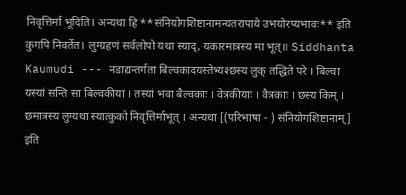निवृत्तिर्मा भूदिति। अन्यथा हि **संनियोगशिष्टानामन्यतरापाये उभयोरप्यभावः** इति कुगपि निवर्तेत। लुग्ग्रहणं सर्वलोपो यथा स्याद्, यकारमात्रस्य मा भूत्॥ Siddhanta Kaumudi --- नडाद्यन्तर्गता बिल्वकादयस्तेभ्यश्छस्य लुक् तद्धिते परे । बिल्वा यस्यां सन्ति सा बिल्वकीया । तस्यां भवा बैल्वकाः । वेत्रकीयाः । वैत्रकाः । छस्य किम् । छमात्रस्य लुग्यथा स्यात्कुको निवृत्तिर्माभूत् । अन्यथा [(परिभाषा - ) संनियोगशिष्टानाम्] इति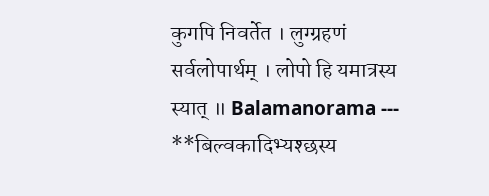कुगपि निवर्तेत । लुग्ग्रहणं सर्वलोपार्थम् । लोपो हि यमात्रस्य स्यात् ॥ Balamanorama --- **बिल्वकादिभ्यश्छस्य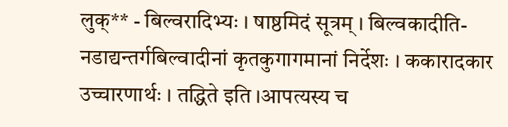लुक्** - बिल्वरादिभ्यः । षाष्ठमिदं सूत्रम् । बिल्वकादीति-नडाद्यन्तर्गबिल्वादीनां कृतकुगागमानां निर्देशः । ककारादकार उच्चारणार्थः । तद्धिते इति ।आपत्यस्य च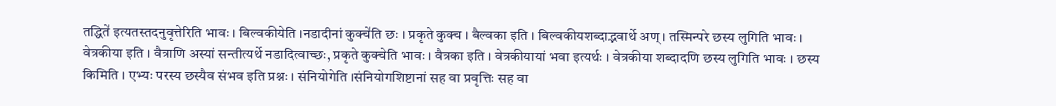तद्धिते॑ इत्यतस्तदनुवृत्तेरिति भावः । बिल्वकीयेति ।नडादीनां कुक्चे॑ति छः । प्रकृते कुक्च । बैल्वका इति । बिल्वकीयशब्दाद्भवार्थे अण् । तस्मिन्परे छस्य लुगिति भावः । वेत्रकीया इति । वैत्राणि अस्यां सन्तीत्यर्थे नडादित्वाच्छः, प्रकृते कुक्चेति भावः । वैत्रका इति । वेत्रकीयायां भवा इत्यर्थः । वेत्रकीया शब्दादणि छस्य लुगिति भावः । छस्य किमिति । एभ्यः परस्य छस्यैव संभव इति प्रश्नः । संनियोगेति ।संनियोगशिष्टानां सह वा प्रवृत्तिः सह वा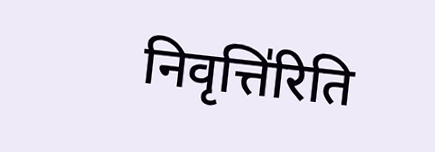निवृत्ति॑रिति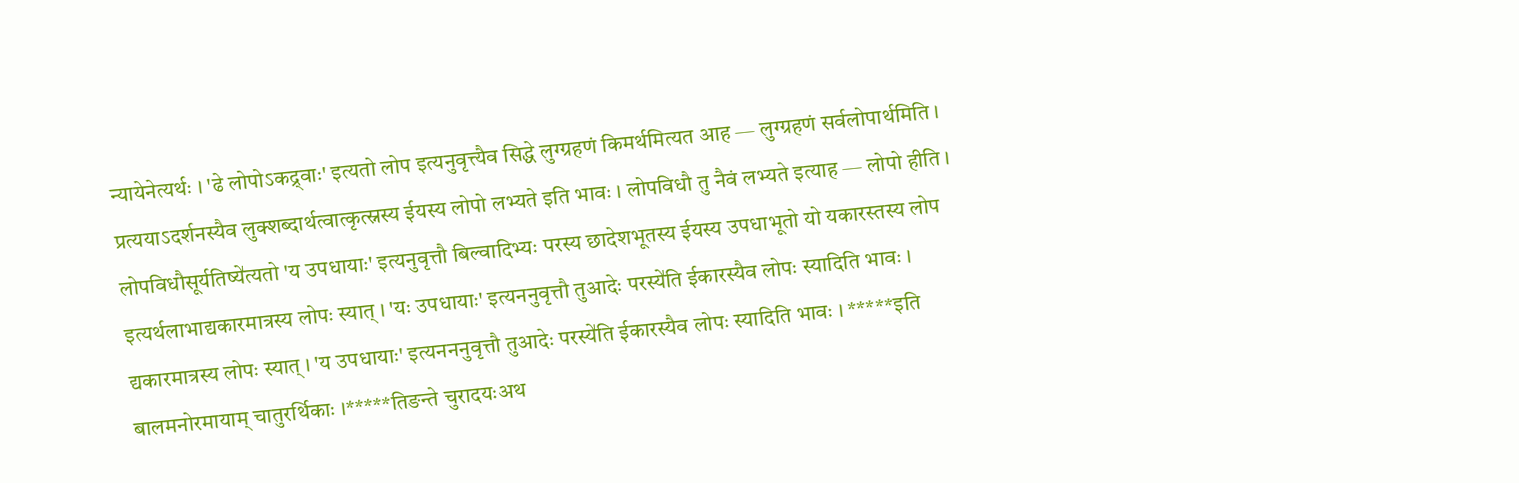न्यायेनेत्यर्थः । 'ढे लोपोऽकद्र्वाः' इत्यतो लोप इत्यनुवृत्त्यैव सिद्धे लुग्ग्रहणं किमर्थमित्यत आह — लुग्ग्रहणं सर्वलोपार्थमिति । प्रत्ययाऽदर्शनस्यैव लुक्शब्दार्थत्वात्कृत्स्नस्य ईयस्य लोपो लभ्यते इति भावः । लोपविधौ तु नैवं लभ्यते इत्याह — लोपो हीति । लोपविधौसूर्यतिष्ये॑त्यतो 'य उपधायाः' इत्यनुवृत्तौ बिल्वादिभ्यः परस्य छादेशभूतस्य ईयस्य उपधाभूतो यो यकारस्तस्य लोप इत्यर्थलाभाद्यकारमात्रस्य लोपः स्यात् । 'यः उपधायाः' इत्यननुवृत्तौ तुआदेः परस्ये॑ति ईकारस्यैव लोपः स्यादिति भावः । द्यकारमात्रस्य लोपः स्यात् । 'य उपधायाः' इत्यनननुवृत्तौ तुआदेः परस्ये॑ति ईकारस्यैव लोपः स्यादिति भावः । *****इति बालमनोरमायाम् चातुरर्थिकाः ।*****तिङन्ते चुरादयःअथ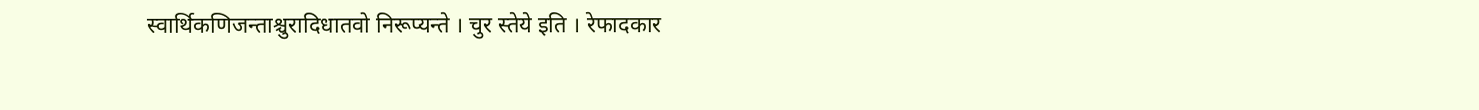स्वार्थिकणिजन्ताश्चुरादिधातवो निरूप्यन्ते । चुर स्तेये इति । रेफादकार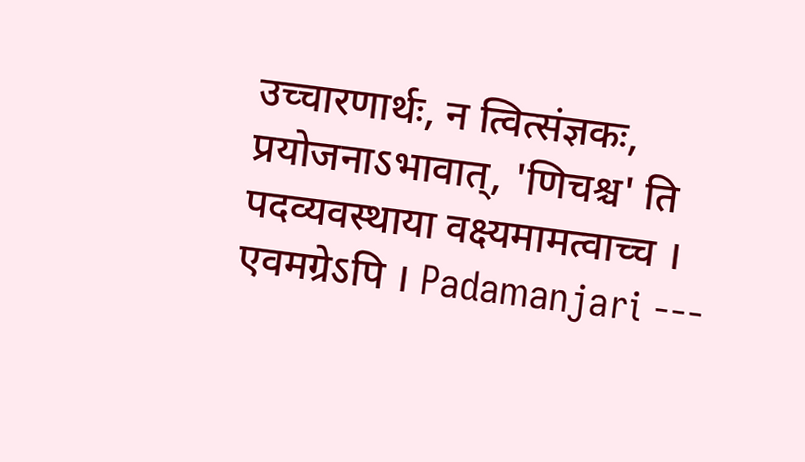उच्चारणार्थः, न त्वित्संज्ञकः, प्रयोजनाऽभावात्, 'णिचश्च' ति पदव्यवस्थाया वक्ष्यमामत्वाच्च । एवमग्रेऽपि । Padamanjari ---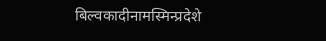बिल्वकादीनामस्मिन्प्रदेशे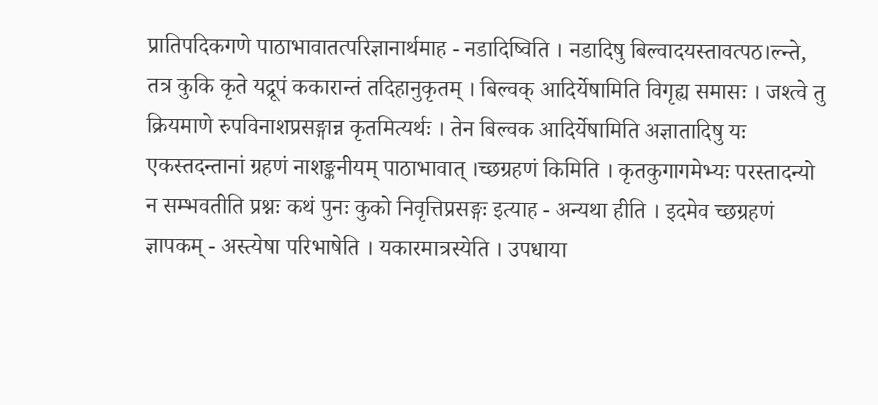प्रातिपदिकगणे पाठाभावातत्परिज्ञानार्थमाह - नडादिष्विति । नडादिषु बिल्वादयस्तावत्पठ।ल्न्ते, तत्र कुकि कृते यद्रूपं ककारान्तं तदिहानुकृतम् । बिल्वक् आदिर्येषामिति विगृह्य समासः । जश्त्वे तु क्रियमाणे रुपविनाशप्रसङ्गान्न कृतमित्यर्थः । तेन बिल्वक आदिर्येषामिति अज्ञातादिषु यः एकस्तदन्तानां ग्रहणं नाशङ्कनीयम् पाठाभावात् ।च्छग्रहणं किमिति । कृतकुगागमेभ्यः परस्तादन्यो न सम्भवतीति प्रश्नः कथं पुनः कुको निवृत्तिप्रसङ्गः इत्याह - अन्यथा हीति । इदमेव च्छग्रहणं ज्ञापकम् - अस्त्येषा परिभाषेति । यकारमात्रस्येति । उपधाया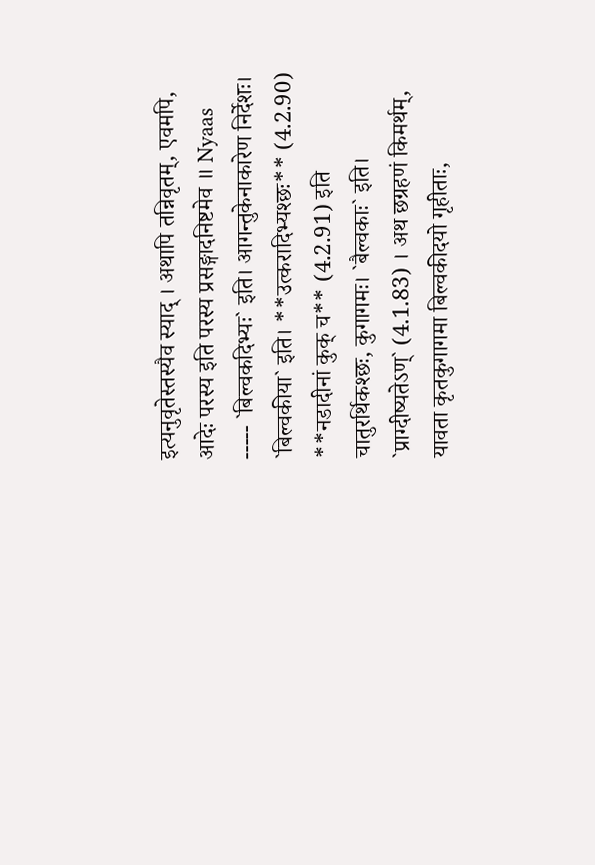इत्यनुवृतेस्तस्यैव स्याद् । अथापि तन्निवृतम्, एवमपि, आदेः परस्य इति परस्य प्रसङ्गादनिष्टमेव ॥ Nyaas ----- `बिल्वकदिभ्यः` इति। आगन्तुकेनाकारेण निर्देशः। `बिल्वकीया` इति। **उत्करादिभ्यश्छः** (4.2.90) **नडादीनां कुक् च** (4.2.91) इति चातुरर्थिकश्छः, कुगागमः। `बैल्वकाः` इति। `प्राग्दीष्यतेऽण्` (4.1.83) । अथ छग्रहणं किमर्थम्, यावता कृतकुगागमा बिल्वकीदयो गृहीताः,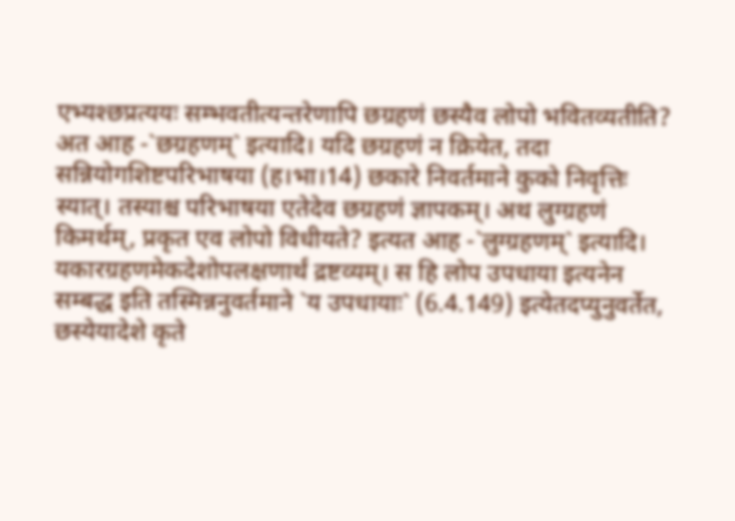एभ्यश्छप्रत्ययः सम्भवतीत्यन्तरेणापि छग्रहणं छस्यैव लोपो भवितव्यतीति? अत आह -`छग्रहणम्` इत्यादि। यदि छग्रहणं न क्रियेत, तदा सन्नियोगशिष्टपरिभाषया (ह।भा।14) छकारे निवर्तमाने कुको निवृत्तिः स्यात्। तस्याश्च परिभाषया एतेदेव छग्रहणं ज्ञापकम्। अथ लुग्ग्रहणं किमर्थम्, प्रकृत एव लोपो विधीयते? इत्यत आह -`लुग्ग्रहणम्` इत्यादि। यकारग्रहणमेकदेशोपलक्षणार्थं द्रष्टव्यम्। स हि लोप उपधाया इत्यनेन सम्बद्ध इति तस्मिन्ननुवर्तमाने `य उपधायाः` (6.4.149) इत्येतदप्युनुवर्तेत, छस्येयादेशे कृते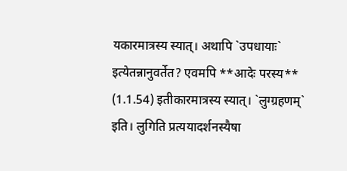यकारमात्रस्य स्यात्। अथापि `उपधायाः` इत्येतन्नानुवर्तेत? एवमपि **आदेः परस्य** (1.1.54) इतीकारमात्रस्य स्यात्। `लुग्ग्रहणम्` इति। लुगिति प्रत्ययादर्शनस्यैषा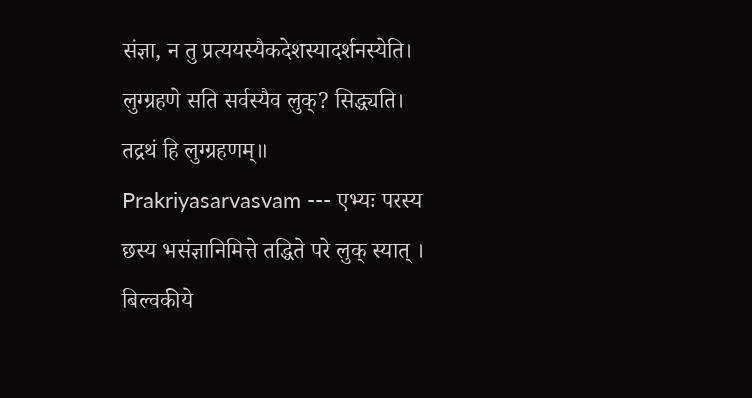संज्ञा, न तु प्रत्ययस्यैकदेशस्यादर्शनस्येति। लुग्ग्रहणे सति सर्वस्यैव लुक्? सिद्ध्यति। तद्रथं हि लुग्ग्रहणम्॥ Prakriyasarvasvam --- एभ्यः परस्य छस्य भसंज्ञानिमित्ते तद्धिते परे लुक् स्यात् । बिल्वकीये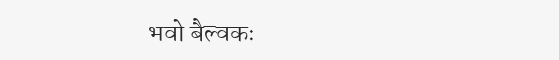भवो बैल्वकः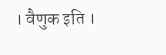। वैणुक इति ।